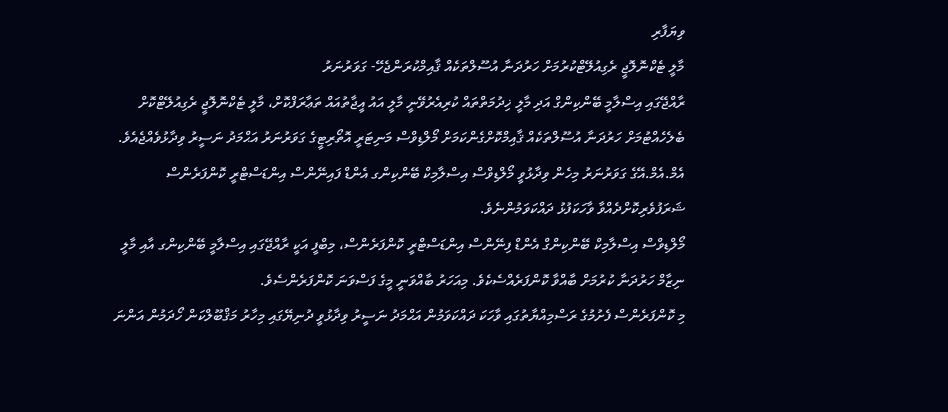ވިޔަފާރި
މާލީ ޓެކްނޮލޮޖީ ރެގިއުލޭޓްކުރުމަށް ހަރުދަނާ އުސޫލްތަކެއް ޤާއިމްކުރަންޖެހޭ- ގަވަރުނަރު
ރާއްޖޭގައި އިސްލާމީ ބޭންކިންގް އަދި މާލީ ޚިދުމަތްތައް ކުރިއެރުވޭނީ މާލީ އައު އީޖާތުއައް ތަޢާރަފްކޮށް، މާލީ ޓެކްނޮލޮޖީ ރެގިއުލޭޓްކޮށް ބެލެހެއްޓުމަށް ހަރުދަނާ އުސޫލްތަކެއް ޤާއިމްކޮށްގެންކަމަށް މޯލްޑިވްސް މަނިޓަރީ އޮތޯރިޓީގެ ގަވަރުނަރު އަޙްމަދު ނަސީރު ވިދާޅުވެއްޖެއެވެ.
އެމް.އެމް.އޭގެ ގަވަރުނަރު މިހެން ވިދާޅުވީ މޯލްޑިވްސް އިސްލާމިކް ބޭންކިންގ އެންޑް ފައިނޭންސް އިންޑަސްޓްރީ ކޮންފަރެންސް ޝަރަފުވެރިކޮށްދެއްވާ ވާހަކަފުޅު ދައްކަވަމުންނެވެ.
މޯލްޑިވްސް އިސްލާމިކް ބޭންކިންގް އެންޑް ފިނޭންސް އިންޑަސްޓްރީ ކޮންފަރެންސް، މިބްފީ އަކީ ރާއްޖޭގައި އިސްލާމީ ބޭންކިންގ އާއި މާލީ ނިޒާމް ހަރުދަނާ ކުރުމަށް ބާއްވާ ކޮންފަރެއްސެކެވެ. މިއަހަރު ބާއްވަނީ މީގެ ފަސްވަނަ ކޮންފަރެންސެވެ.
މި ކޮންފަރެންސް ފެށުމުގެ ރަސްމިއްޔާތުގައި ވާހަކަ ދައްކަވަމުން އަޙްމަދު ނަސީރު ވިދާޅުވީ ދުނިޔޭގައި މިހާރު މަޤްބޫލްކަން ހޯދަމުން އަންނަ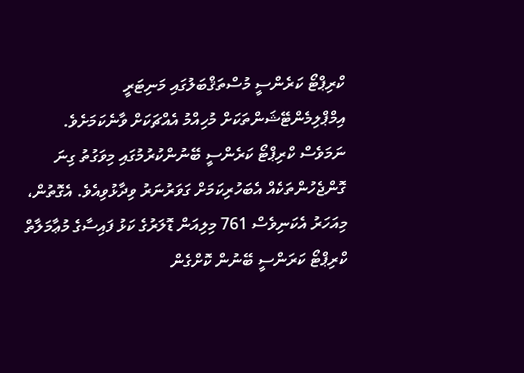ކްރިޕްޓޯ ކަރެންސީ މުސްތަޤްބަލުގައި މަނިޓަރީ އިމްޕްލިމެންޓޭޝަންތަކަށް މުހިއްމު އެއްޗަކަށް ވާނެކަމަށެވެ. ނަމަވެސް ކްރިޕްޓޯ ކަރެންސީ ބޭނުންކުރުމުގައި މިވަގުތު ގިނަ ގޮންޖެހުންތަކެއް އެބަހުރިކަމަށް ގަވަރުނަރު ވިދާޅުވިއެވެ. އެގޮތުން، މިއަހަރު އެކަނިވެސް 761 މިލިއަން ޑޮލަރުގެ ކަޅު ފައިސާގެ މުޢާމަލާތް ކްރިޕްޓޯ ކަރަންސީ ބޭނުން ކޮށްގެން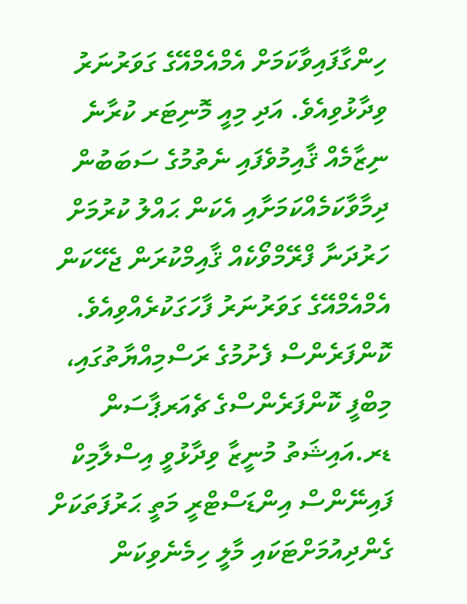ހިންގާފައިވާކަމަށް އެމްއެމްއޭގެ ގަވަރުނަރު ވިދާޅުވިއެވެ. އަދި މިއީ މޮނިޓަރ ކުރާނެ ނިޒާމެއް ޤާއިމުވެފައި ނެތުމުގެ ސަބަބުން ދިމާވާކަމެއްކަމަށާއި އެކަން ޙައްލު ކުރުމަށް ހަރުދަނާ ފްރޭމްވޯކެއް ޤާއިމްކުރަން ޖެހޭކަން އެމްއެމްއޭގެ ގަވަރުނަރު ފާހަގަކުރެއްވިއެވެ.
ކޮންފަރެންސް ފެށުމުގެ ރަސްމިއްޔާތުގައި، މިބްފީ ކޮންފަރެންސްގެ ޗެއަރޕާސަން ޑރ.އައިޝަތު މުނީޒާ ވިދާޅުވީ އިސްލާމިކް ފައިނޭންސް އިންޑަސްޓްރީ މަތީ ޙަރުފަތަކަށް ގެންދިއުމަށްޓަކައި މާލީ ހިމެނެވިކަން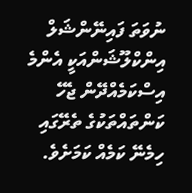ނުވަތަ ފައިނޭންޝަލް އިންކްލޫޝަންއަކީ އެންމެ އިސްކަމެއްދޭން ޖެހޭ ކަންތައްތަކުގެ ތެރޭގައި ހިމެނޭ ކަމެއް ކަމަށެވެ.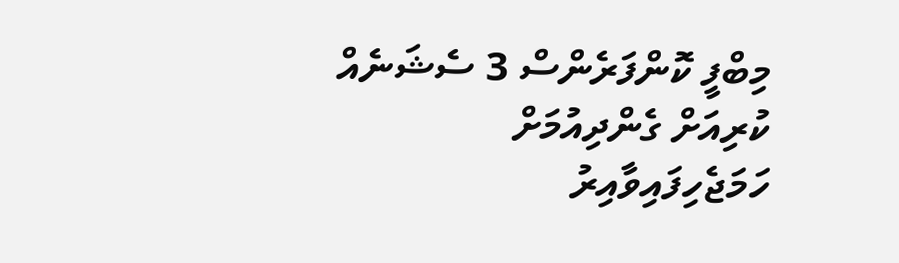މިބްފީ ކޮންފަރެންސް 3 ސެޝަނެއް ކުރިއަށް ގެންދިއުމަށް ހަމަޖެހިފައިވާއިރު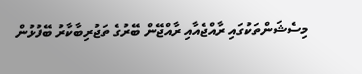މިސެޝަންތަކުގައި ރާއްޖެއާއި ރާއްޖޭން ބޭރުގެ ތަޖުރިބާކާރު ބޭފުޅުން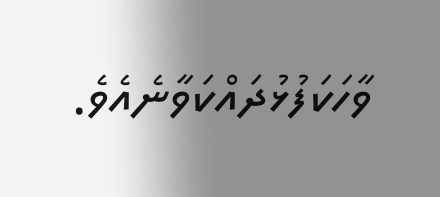ވާހަކަފުޅުދައްކަވާނެއެވެ.